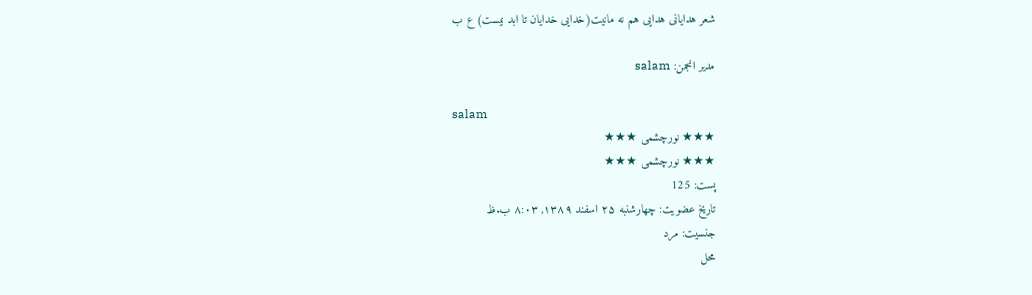شعر هدایانی هدایی هم نه مانیت(خدایی خدایان تا ابد نیست) ع ب

مدیر انجمن: salam

salam
★★★ نورچشمی ★★★
★★★ نورچشمی ★★★
پست: 125
تاریخ عضویت: چهارشنبه ۲۵ اسفند ۱۳۸۹, ۸:۰۳ ب.ظ
جنسیت: مرد
محل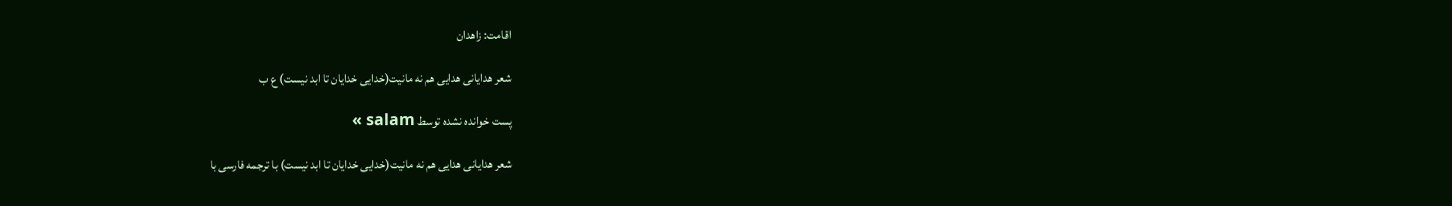اقامت: زاهدان

شعر هدایانی هدایی هم نه مانیت(خدایی خدایان تا ابد نیست) ع ب

پست خوانده نشده توسط salam »

شعر هدایانی هدایی هم نه مانیت(خدایی خدایان تا ابد نیست) با ترجمه فارسی با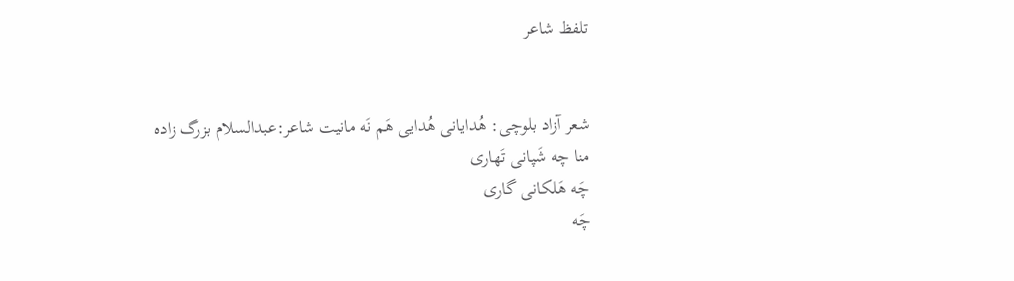تلفظ شاعر


شعر آزاد بلوچی: هُدایانی هُدایی هَم نَه مانیت شاعر:عبدالسلام بزرگ زاده
منا چه شَپانی تَهاری
چَه هَلکانی گاری
چَه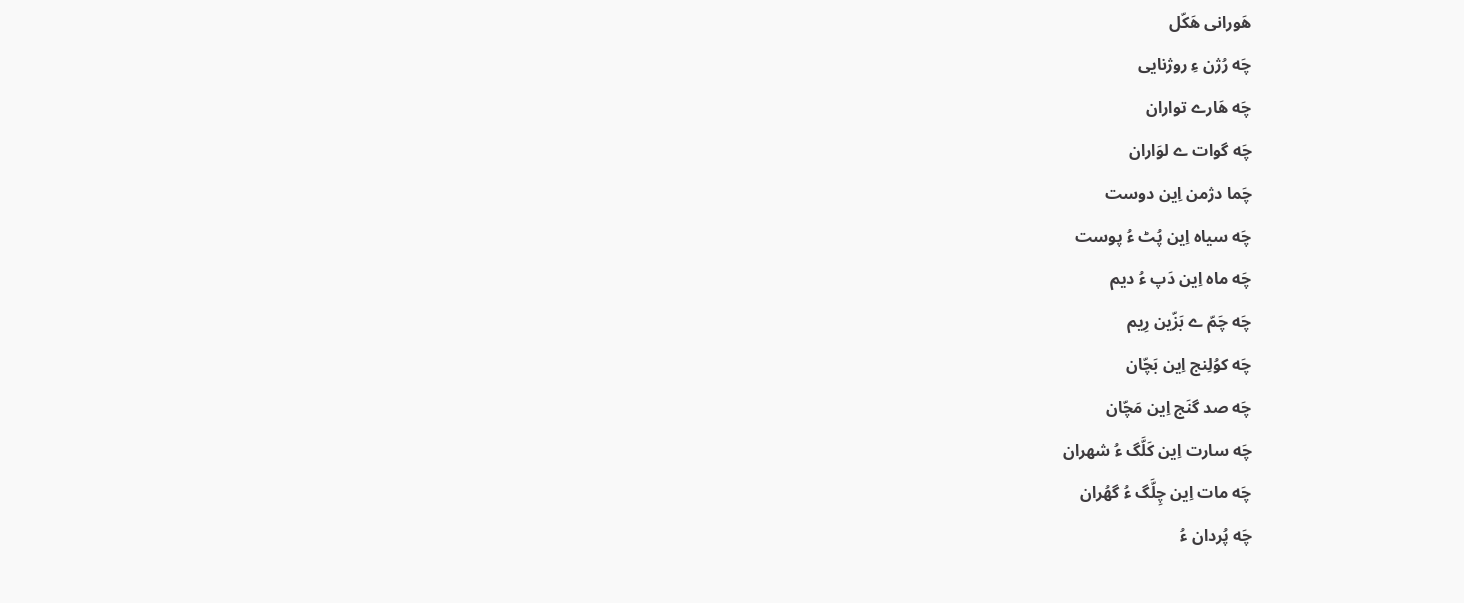هَورانی هَکّل
چَه رُژن ءِ روژنایی
چَه هَارے تواران
چَه گوات ے لوَاران
چَما دژمن اِین دوست
چَه سیاه اِین پُٹ ءُ پوست
چَه ماه اِین دَپ ءُ دیم
چَه چَمّ ے بَزّین رِیم
چَه کوُلِنج اِین بَچّان
چَه صد گنَج اِین مَچّان
چَه سارت اِین کَلَّگ ءُ شهران
چَه مات اِین چِلَّگ ءُ گهُران
چَه پُردان ءُ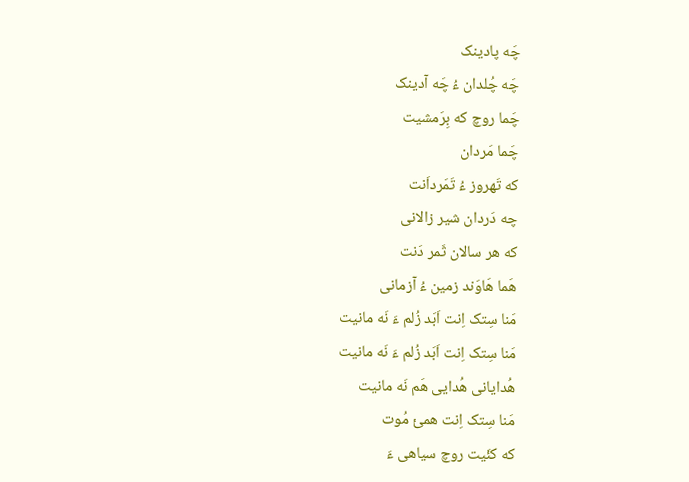چَه پادینک
چَه چُلدان ءُ چَه آدینک
چَما روچ که بِرَمشیت
چَما مَردان
که تَهروز ءُ تَمَرداَنت
چه دَردان شیر زالانی
که هر سالان ثَمر دَنت
هَما هَاوَند زمین ءُ آزمانی
مَنا سِتک اِنت اَبَد زُلم ءَ نَه مانیت
مَنا سِتک اِنت اَبَد زُلم ءَ نَه مانیت
هُدایانی هُدایی هَم نَه مانیت
مَنا سِتک اِنت همئ مُوت
که کئَیت روچ سیاهی ءَ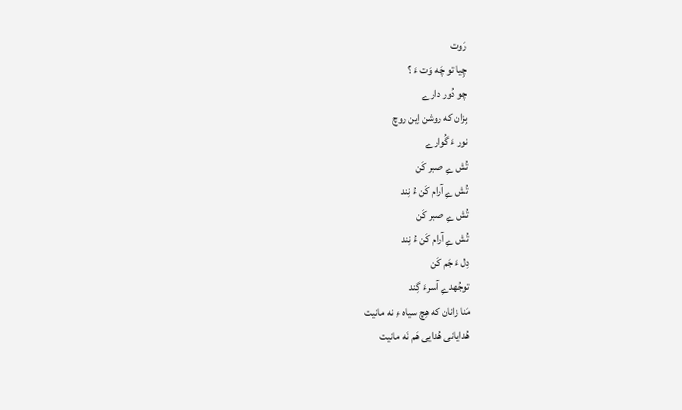رَوت
چِیا تو چَه وَت ءَ ؟
چو دُور دارے
بِزان که روشن اِین روچ
نور ءَ گُوارے
تُش ےِ صبر کَن
تُش ےِ آرام کَن ءُ نِند
تُش ےِ صبر کَن
تُش ےِ آرام کَن ءُ نِند
دِل ءَ جَم کَن
توجُهدےِ آسرءَ گِند
مَنا زانان که هِچ سیاه ءِ نه مانیت
هُدایانی هُدایی هَم نَه مانیت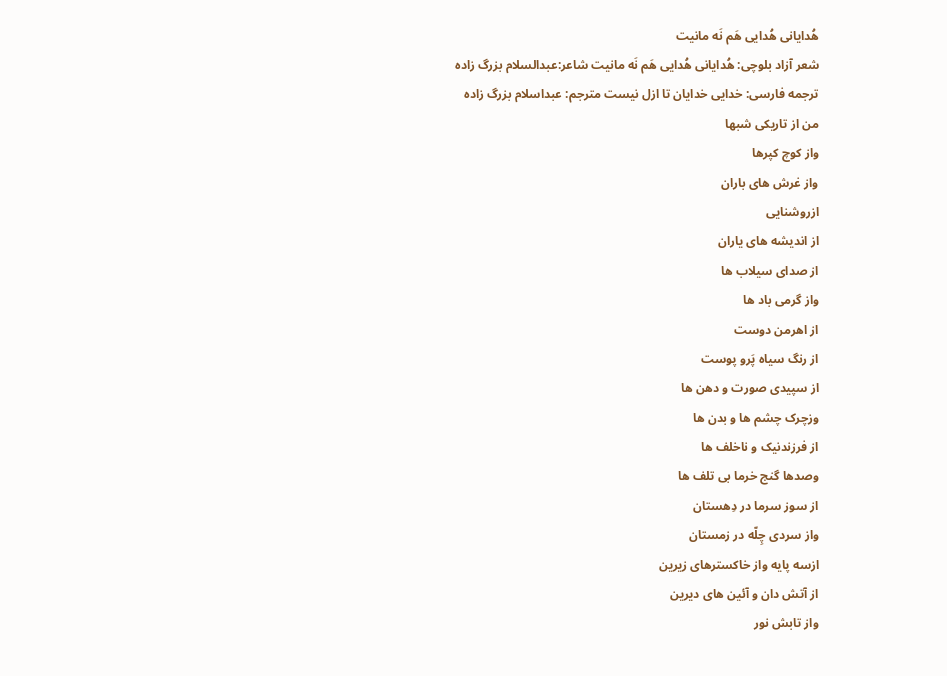هُدایانی هُدایی هَم نَه مانیت
شعر آزاد بلوچی: هُدایانی هُدایی هَم نَه مانیت شاعر:عبدالسلام بزرگ زاده
ترجمه فارسی: خدایی خدایان تا ازل نیست مترجم: عبداسلام بزرگ زاده
من از تاریکی شبها
واز کوچ کپرها
واز غرش های باران
ازروشنایی
از اندیشه های یاران
از صدای سیلاب ها
واز گرمی باد ها
از اهرمن دوست
از رنگ سیاه پَرو پوست
از سپیدی صورت و دهن ها
وزچرک چشم ها و بدن ها
از فرزندنیک و ناخلف ها
وصدها گنج خرما بی تلف ها
از سوز سرما در دِهستان
واز سردی چِلّه در زمستان
ازسه پایه واز خاکسترهای زیرین
از آتش دان و آئین های دیرین
واز تابش نور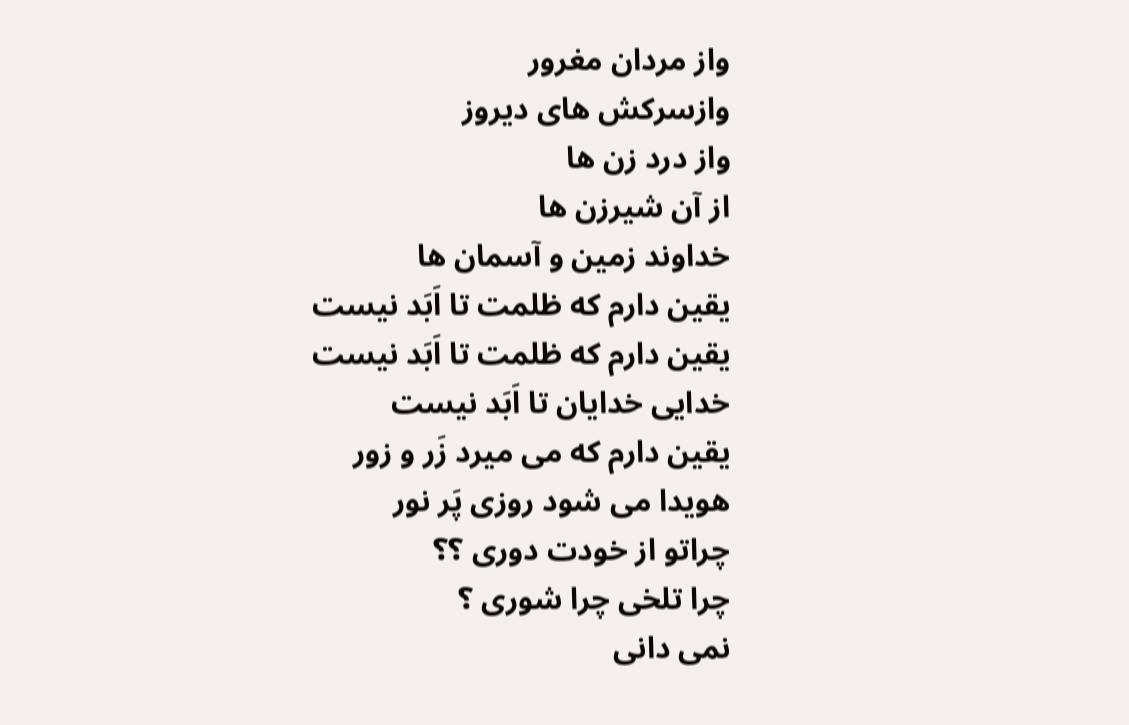واز مردان مغرور
وازسرکش های دیروز
واز درد زن ها
از آن شیرزن ها
خداوند زمین و آسمان ها
یقین دارم که ظلمت تا اَبَد نیست
یقین دارم که ظلمت تا اَبَد نیست
خدایی خدایان تا اَبَد نیست
یقین دارم که می میرد زَر و زور
هویدا می شود روزی پَر نور
چراتو از خودت دوری ؟؟
چرا تلخی چرا شوری ؟
نمی دانی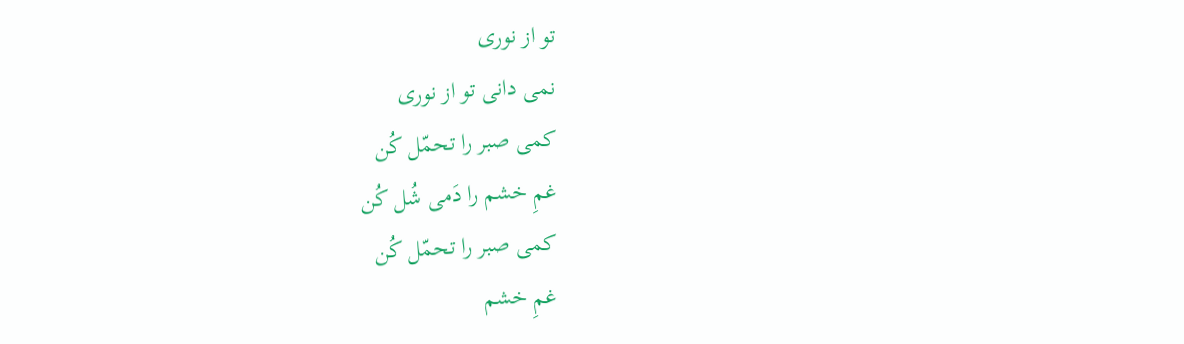تو از نوری
نمی دانی تو از نوری
کمی صبر را تحمّل کُن
غمِ خشم را دَمی شُل کُن
کمی صبر را تحمّل کُن
غمِ خشم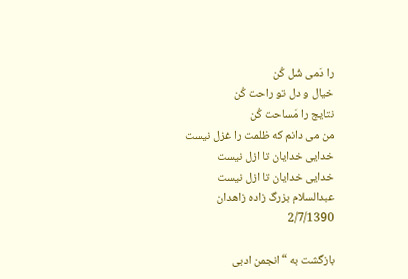را دَمی شُل کُن
خیال و دل تو راحت کُن
نتایج را مَساحت کُن
من می دانم که ظلمت را غزل نیست
خدایی خدایان تا ازل نیست
خدایی خدایان تا ازل نیست
عبدالسلام بزرگ زاده زاهدان 2/7/1390

بازگشت به “انجمن ادبی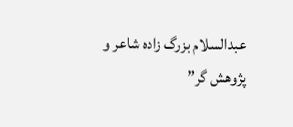عبدالسلام بزرگ زاده شاعر و پژوهش گر”